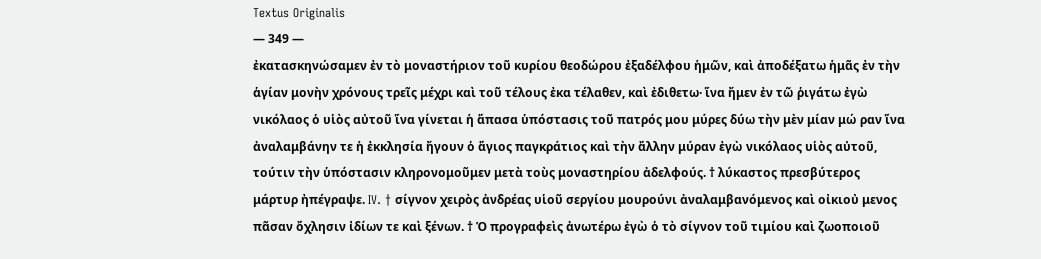Textus Originalis
— 349 —
ἐκατασκηνώσαμεν ἐν τὸ μοναστήριον τοῦ κυρίου θεοδώρου ἐξαδέλφου ἡμῶν, καὶ ἀποδέξατω ἡμᾶς ἐν τὴν ἁγίαν μονὴν χρόνους τρεῖς μέχρι καὶ τοῦ τέλους ἐκα τέλαθεν, καὶ ἐδιθετω· ἵνα ἤμεν ἐν τῶ ῥιγάτω ἐγὼ νικόλαος ὁ υἱὸς αὐτοῦ ἵνα γίνεται ἡ ἅπασα ὑπόστασις τοῦ πατρός μου μύρες δύω τὴν μὲν μίαν μώ ραν ἵνα ἀναλαμβάνην τε ἡ ἐκκλησία ἤγουν ὁ ἅγιος παγκράτιος καὶ τὴν ἄλλην μύραν ἐγὼ νικόλαος υἱὸς αὐτοῦ, τούτιν τὴν ὑπόστασιν κληρονομοῦμεν μετὰ τοὺς μοναστηρίου ἀδελφούς. † λύκαστος πρεσβύτερος μάρτυρ ἠπέγραψε. IV. † σίγνον χειρὸς ἀνδρέας υἱοῦ σεργίου μουρούνι ἀναλαμβανόμενος καὶ οἰκιοὐ μενος πᾶσαν ὄχλησιν ἰδίων τε καὶ ξένων. † Ὁ προγραφεὶς ἀνωτέρω ἐγὼ ὁ τὸ σίγνον τοῦ τιμίου καὶ ζωοποιοῦ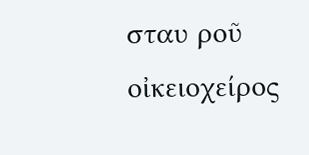σταυ ροῦ οἰκειοχείρος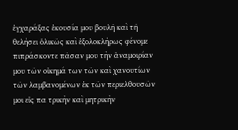ἐγχαράξας ἑκουσία μου βουλῆ καὶ τῆ θελήσει ὁλικῶς καὶ ἐξολοκλήρως φένομε πιπράσκοντε πᾶσαν μου τὴν ἀναμοιρίαν μου τῶν οἰκημά των τῶν καὶ χανουτίων τῶν λαμβανομένων ἐκ τῶν περιελθουσῶν μοι εἰς πα τρικὴν καὶ μητρικὴν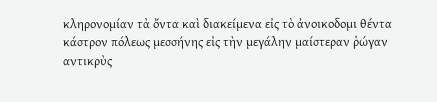κληρονομίαν τὰ ὄντα καὶ διακείμενα εἰς τὸ ἀνοικοδομι θέντα κάστρον πόλεως μεσσήνης εἰς τὴν μεγάλην μαίστεραν ῥώγαν αντικρὺς